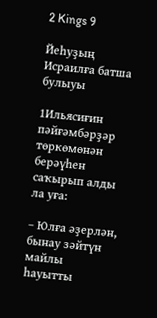2 Kings 9

Йеһуҙың Исраилға батша булыуы

1Ильясиғин пәйғәмбәрҙәр төркөмөнән берәүһен саҡырып алды ла уға:

– Юлға әҙерлән, бынау зәйтүн майлы һауытты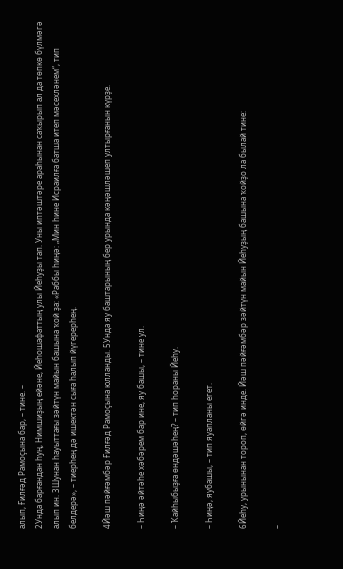алып, Ғилғәд Рамоҫына бар, – тине. –
2Унда барғандан һуң, Нимшиҙың ейәне, Йеһошафаттың улы Йеһуҙы тап. Уны иптәштәре араһынан саҡырып ал да төпкө бүлмәгә алып ин. 3Шунан һауыттағы зәйтүн майын башына ҡой ҙа: «Раббы һиңә: „Мин һине Исраилға батша итеп мәсехләнем“, тип белдерә», – тиерһең дә ишектән сыға һалып йүгерерһең.

4Йәш пәйғәмбәр Ғилғәд Рамоҫына юлланды. 5Унда яу баштарының бер урында кәңәшләшеп ултырғанын күрҙе.

– Һиңә әйтәһе хәбәрем бар ине, яу башы, – тине ул.

– Ҡайһыбыҙға өндәшәһең? – тип һораны Йеһу.

– Һиңә, яубашы, – тип яуапланы егет.

6Йеһу, урынынан тороп, өйгә инде. Йәш пәйғәмбәр зәйтүн майын Йеһуҙың башына ҡойҙо ла былай тине:

–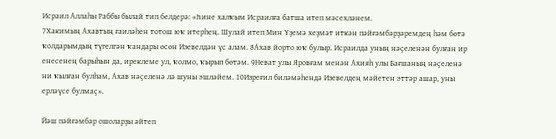Исраил Аллаһы Раббы былай тип белдерә: «Һине халҡым Исраилға батша итеп мәсехләнем.
7Хакимың Ахавтың ғаиләһен тотош юҡ итерһең. Шулай итеп Мин Үҙемә хеҙмәт иткән пәйғәмбәрҙәремдең һәм бөтә ҡолдарымдың түгелгән ҡандары өсөн Изевелдән үс алам. 8Ахав йорто юҡ булыр. Исраилда уның нәҫеленән булған ир енесенең барыһын да, иреклеме ул, ҡолмо, ҡырып бөтәм. 9Неват улы Яровғам менән Ахияһ улы Бағшаның нәҫеленә ни ҡылған булһам, Ахав нәҫеленә лә шуны эшләйем. 10Изреғил биләмәһендә Изевелдең мәйетен эттәр ашар, уны ерләүсе булмаҫ».

Йәш пәйғәмбәр ошоларҙы әйтеп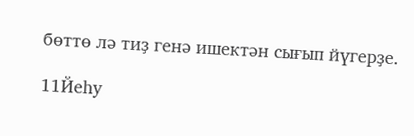бөттө лә тиҙ генә ишектән сығып йүгерҙе.

11Йеһу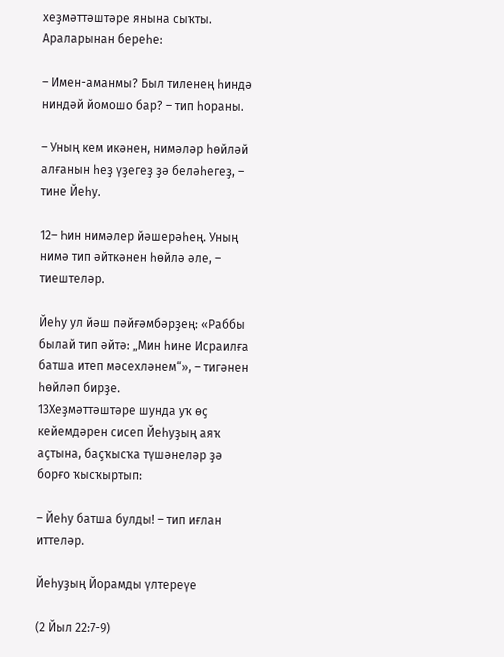хеҙмәттәштәре янына сыҡты. Араларынан береһе:

– Имен-аманмы? Был тиленең һиндә ниндәй йомошо бар? – тип һораны.

– Уның кем икәнен, нимәләр һөйләй алғанын һеҙ үҙегеҙ ҙә беләһегеҙ, – тине Йеһу.

12– Һин нимәлер йәшерәһең. Уның нимә тип әйткәнен һөйлә әле, – тиештеләр.

Йеһу ул йәш пәйғәмбәрҙең: «Раббы былай тип әйтә: „Мин һине Исраилға батша итеп мәсехләнем“», – тигәнен һөйләп бирҙе.
13Хеҙмәттәштәре шунда уҡ өҫ кейемдәрен сисеп Йеһуҙың аяҡ аҫтына, баҫҡысҡа түшәнеләр ҙә борғо ҡысҡыртып:

– Йеһу батша булды! – тип иғлан иттеләр.

Йеһуҙың Йорамды үлтереүе

(2 Йыл 22:7-9)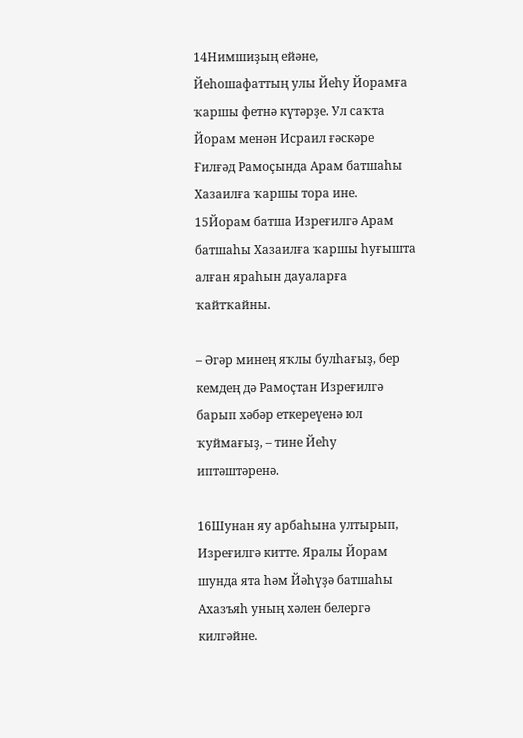14Нимшиҙың ейәне, Йеһошафаттың улы Йеһу Йорамға ҡаршы фетнә күтәрҙе. Ул саҡта Йорам менән Исраил ғәскәре Ғилғәд Рамоҫында Арам батшаһы Хазаилға ҡаршы тора ине. 15Йорам батша Изреғилгә Арам батшаһы Хазаилға ҡаршы һуғышта алған яраһын дауаларға ҡайтҡайны.

– Әгәр минең яҡлы булһағыҙ, бер кемдең дә Рамоҫтан Изреғилгә барып хәбәр еткереүенә юл ҡуймағыҙ, – тине Йеһу иптәштәренә.

16Шунан яу арбаһына ултырып, Изреғилгә китте. Яралы Йорам шунда ята һәм Йәһүҙә батшаһы Ахазъяһ уның хәлен белергә килгәйне.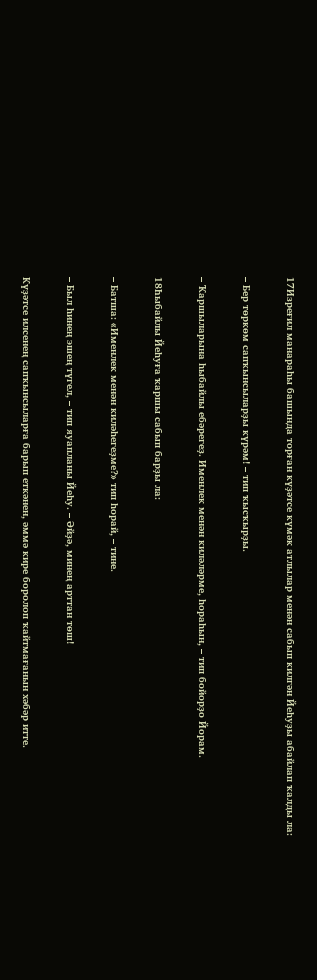17Изреғил манараһы башында торған күҙәтсе күмәк атлылар менән сабып килгән Йеһуҙы абайлап ҡалды ла:

– Бер төркөм сапҡынсыларҙы күрәм! – тип ҡысҡырҙы.

– Ҡаршыларына һыбайлы ебәрегеҙ. Именлек менән киләләрме, һораһын, – тип бойорҙо Йорам.

18Һыбайлы Йеһуға ҡаршы сабып барҙы ла:

– Батша: «Именлек менән киләһегеҙме?» тип һорай, – тине.

– Был һинең эшең түгел, – тип яуапланы Йеһу. – Әйҙә, минең арттан төш!

Күҙәтсе илсенең сапҡынсыларға барып еткәнен, әммә кире боролоп ҡайтмағанын хәбәр итте.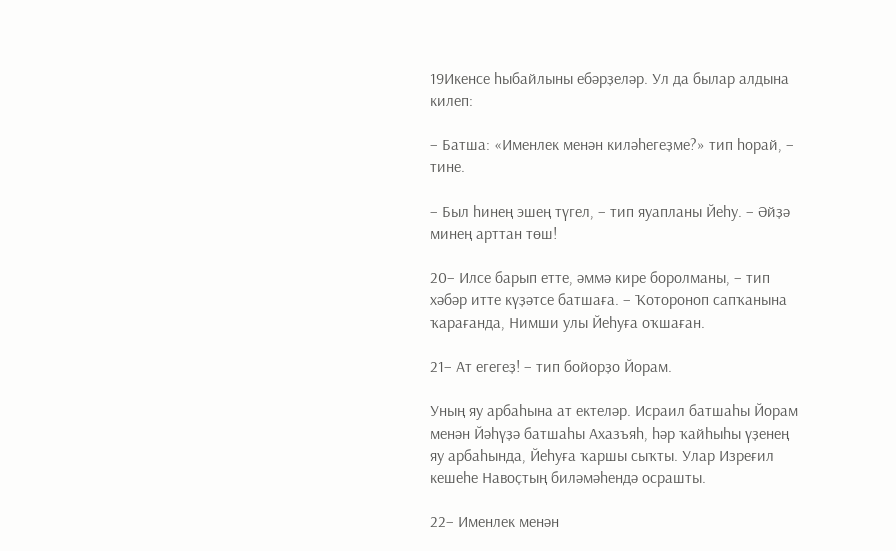19Икенсе һыбайлыны ебәрҙеләр. Ул да былар алдына килеп:

– Батша: «Именлек менән киләһегеҙме?» тип һорай, – тине.

– Был һинең эшең түгел, – тип яуапланы Йеһу. – Әйҙә минең арттан төш!

20– Илсе барып етте, әммә кире боролманы, – тип хәбәр итте күҙәтсе батшаға. – Ҡотороноп сапҡанына ҡарағанда, Нимши улы Йеһуға оҡшаған.

21– Ат егегеҙ! – тип бойорҙо Йорам.

Уның яу арбаһына ат ектеләр. Исраил батшаһы Йорам менән Йәһүҙә батшаһы Ахазъяһ, һәр ҡайһыһы үҙенең яу арбаһында, Йеһуға ҡаршы сыҡты. Улар Изреғил кешеһе Навоҫтың биләмәһендә осрашты.

22– Именлек менән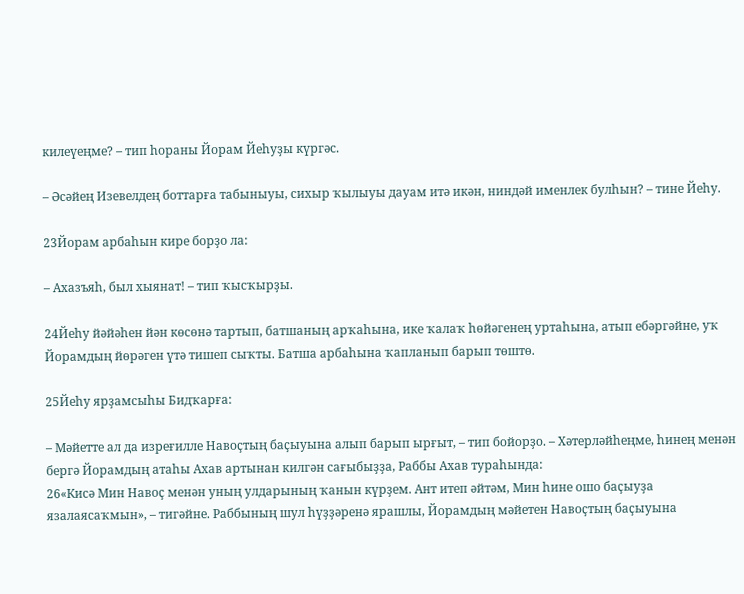килеүеңме? – тип һораны Йорам Йеһуҙы күргәс.

– Әсәйең Изевелдең боттарға табыныуы, сихыр ҡылыуы дауам итә икән, ниндәй именлек булһын? – тине Йеһу.

23Йорам арбаһын кире борҙо ла:

– Ахазъяһ, был хыянат! – тип ҡысҡырҙы.

24Йеһу йәйәһен йән көсөнә тартып, батшаның арҡаһына, ике ҡалаҡ һөйәгенең уртаһына, атып ебәргәйне, уҡ Йорамдың йөрәген үтә тишеп сыҡты. Батша арбаһына ҡапланып барып төштө.

25Йеһу ярҙамсыһы Бидҡарға:

– Мәйетте ал да изреғилле Навоҫтың баҫыуына алып барып ырғыт, – тип бойорҙо. – Хәтерләйһеңме, һинең менән бергә Йорамдың атаһы Ахав артынан килгән сағыбыҙҙа, Раббы Ахав тураһында:
26«Кисә Мин Навоҫ менән уның улдарының ҡанын күрҙем. Ант итеп әйтәм, Мин һине ошо баҫыуҙа язалаясаҡмын», – тигәйне. Раббының шул һүҙҙәренә ярашлы, Йорамдың мәйетен Навоҫтың баҫыуына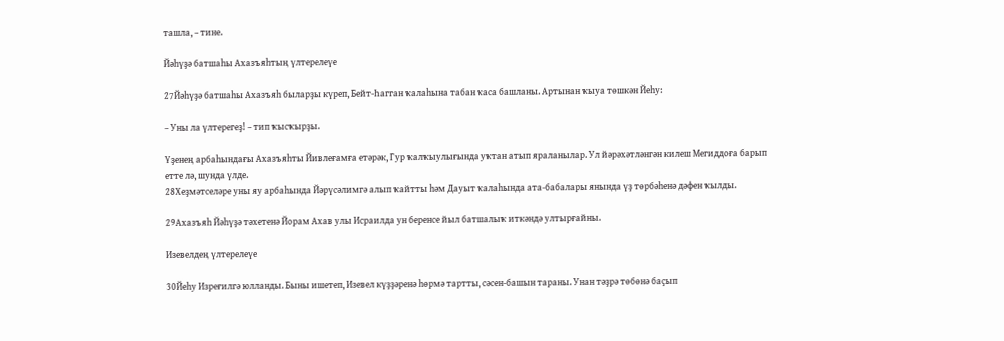ташла, – тине.

Йәһүҙә батшаһы Ахазъяһтың үлтерелеүе

27Йәһүҙә батшаһы Ахазъяһ быларҙы күреп, Бейт-Һагган ҡалаһына табан ҡаса башланы. Артынан ҡыуа төшкән Йеһу:

– Уны ла үлтерегеҙ! – тип ҡысҡырҙы.

Үҙенең арбаһындағы Ахазъяһты Йивлеғамға етәрәк, Гур ҡалҡыулығында уҡтан атып яраланылар. Ул йәрәхәтләнгән килеш Мегиддоға барып етте лә, шунда үлде.
28Хеҙмәтселәре уны яу арбаһында Йәрүсәлимгә алып ҡайтты һәм Дауыт ҡалаһында ата-бабалары янында үҙ төрбәһенә дәфен ҡылды.

29Ахазъяһ Йәһүҙә тәхетенә Йорам Ахав улы Исраилда ун беренсе йыл батшалыҡ иткәндә ултырғайны.

Изевелдең үлтерелеүе

30Йеһу Изреғилгә юлланды. Быны ишетеп, Изевел күҙҙәренә һөрмә тартты, сәсен-башын тараны. Унан тәҙрә төбөнә баҫып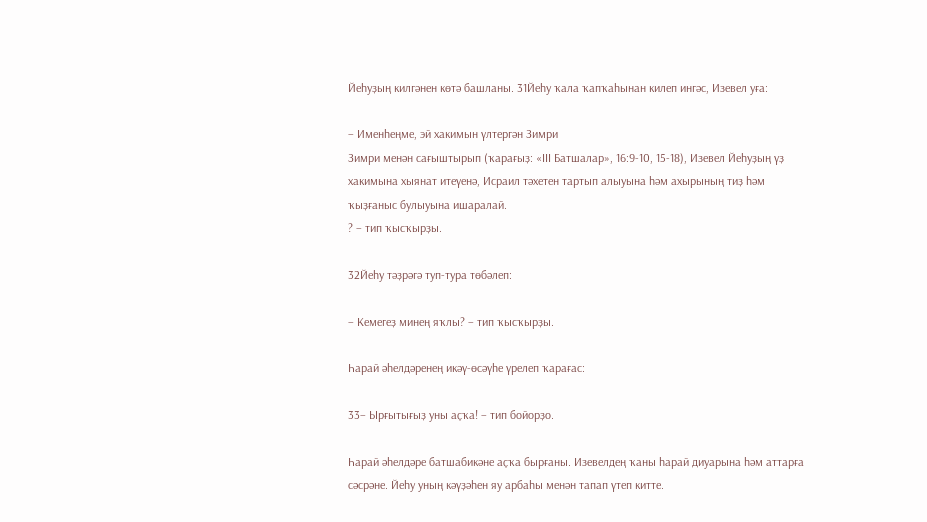Йеһуҙың килгәнен көтә башланы. 31Йеһу ҡала ҡапҡаһынан килеп ингәс, Изевел уға:

– Именһеңме, эй хакимын үлтергән Зимри
Зимри менән сағыштырып (ҡарағыҙ: «ІІІ Батшалар», 16:9-10, 15-18), Изевел Йеһуҙың үҙ хакимына хыянат итеүенә, Исраил тәхетен тартып алыуына һәм ахырының тиҙ һәм ҡыҙғаныс булыуына ишаралай.
? – тип ҡысҡырҙы.

32Йеһу тәҙрәгә туп-тура төбәлеп:

– Кемегеҙ минең яҡлы? – тип ҡысҡырҙы.

Һарай әһелдәренең икәү-өсәүһе үрелеп ҡарағас:

33– Ырғытығыҙ уны аҫҡа! – тип бойорҙо.

Һарай әһелдәре батшабикәне аҫҡа бырғаны. Изевелдең ҡаны һарай диуарына һәм аттарға сәсрәне. Йеһу уның кәүҙәһен яу арбаһы менән тапап үтеп китте.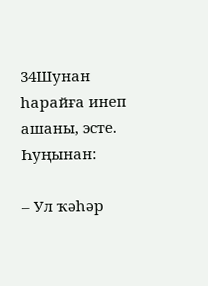34Шунан һарайға инеп ашаны, эсте. Һуңынан:

– Ул ҡәһәр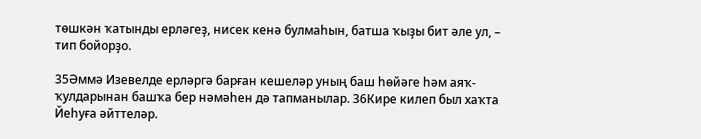төшкән ҡатынды ерләгеҙ, нисек кенә булмаһын, батша ҡыҙы бит әле ул, – тип бойорҙо.

35Әммә Изевелде ерләргә барған кешеләр уның баш һөйәге һәм аяҡ-ҡулдарынан башҡа бер нәмәһен дә тапманылар. 36Кире килеп был хаҡта Йеһуға әйттеләр.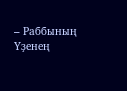– Раббының Үҙенең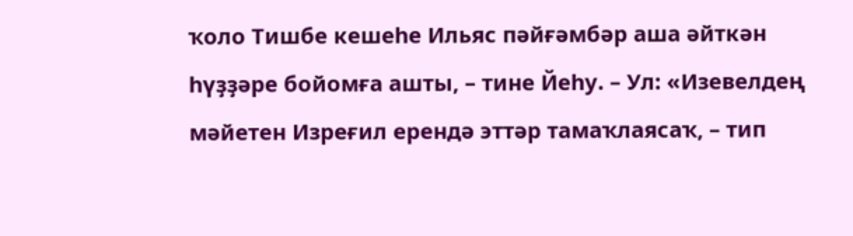ҡоло Тишбе кешеһе Ильяс пәйғәмбәр аша әйткән һүҙҙәре бойомға ашты, – тине Йеһу. – Ул: «Изевелдең мәйетен Изреғил ерендә эттәр тамаҡлаясаҡ, – тип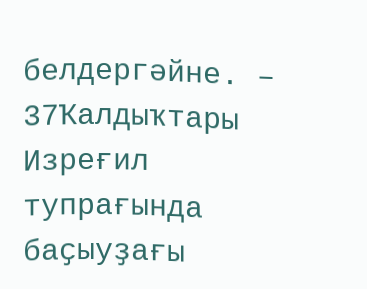белдергәйне. –
37Ҡалдыҡтары Изреғил тупрағында баҫыуҙағы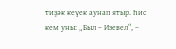тиҙәк кеүек аунап ятыр. Һис кем уны: „Был – Изевел“, –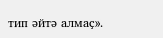тип әйтә алмаҫ».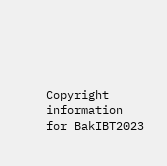Copyright information for BakIBT2023